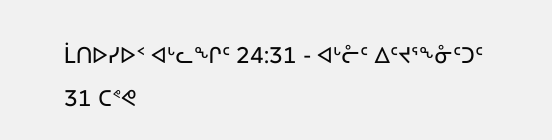ᒫᑎᐅᓯᐅᑉ ᐊᒡᓚᖏᑦ 24:31 - ᐊᒡᓔᑦ ᐃᑦᔪᕐᖕᓁᑦᑐᑦ
31 ᑕᕝᕙ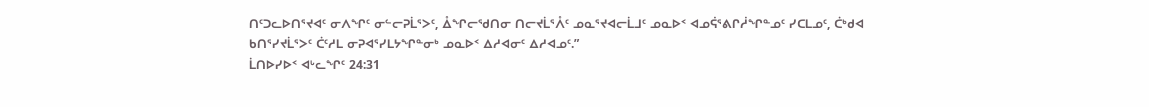ᑎᑦᑐᓚᐅᑎᕐᔪᐊᑦ ᓂᐱᖏᑦ ᓂᓪᓕᕈᒫᕐᐳᑦ, ᐂᖏᓕᖁᑎᓂ ᑎᓕᔪᒫᕐᐰᑦ ᓄᓇᕐᔪᐊᓕᒫᒧᑦ ᓄᓇᐅᑉ ᐊᓄᕌᕐᕕᒋᓲᖏᓐᓄᑦ ᓯᑕᒪᓄᑦ, ᑖᒃᑯᐊ ᑲᑎᕐᓯᔪᒫᕐᐳᑦ ᑖᑦᓱᒪ ᓂᕈᐊᕐᓯᒪᔭᖏᓐᓂᒃ ᓄᓇᐅᑉ ᐃᓱᐊᓂᑦ ᐃᓱᐊᓄᑦ.”
ᒫᑎᐅᓯᐅᑉ ᐊᒡᓚᖏᑦ 24:31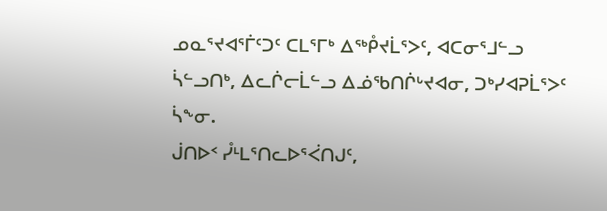ᓄᓇᕐᔪᐊᕐᒦᑦᑐᑦ ᑕᒪᕐᒥᒃ ᐃᖅᑬᔪᒫᕐᐳᑦ, ᐊᑕᓂᕐᒧᓪᓗ ᓵᓪᓗᑎᒃ, ᐃᓚᒌᓕᒫᓪᓗ ᐃᓅᖃᑎᒌᒡᔪᐊᓂ, ᑐᒃᓯᐊᕈᒫᕐᐳᑦ ᓵᖕᓂ.
ᒎᑎᐅᑉ ᓮᒻᒪᕐᑎᓚᐅᕐᐹᑎᒍᑦ,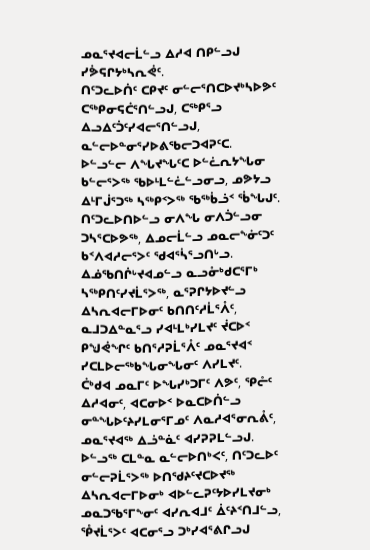ᓄᓇᕐᔪᐊᓕᒫᓪᓗ ᐃᓱᐊ ᑎᑭᓪᓗᒍ ᓯᕘᕋᒋᔭᒃᓴᕆᕚᑦ.
ᑎᑦᑐᓚᐅᑏᑦ ᑕᑭᔪᑦ ᓂᓪᓕᕐᑎᑕᐅᔪᒃᓴᐅᕗᑦ ᑕᖅᑭᓂᕋᑖᕐᑎᓪᓗᒍ, ᑕᖅᑭᕐᓗ ᐃᓗᐃᑦᑑᑦᓯᐊᓕᕐᑎᓪᓗᒍ, ᓇᓪᓕᐅᓐᓂᕐᓯᐅᕕᖃᓕᑐᐊᕈᑦᑕ.
ᐅᓪᓗᓪᓕ ᐱᖓᔪᖓᑦᑕ ᐅᓪᓛᕆᔭᖓᓂ ᑲᓪᓕᕐᐳᖅ ᖃᐅᒻᒪᓪᓛᓪᓗᓂᓗ, ᓄᕗᔭᓗ ᐃᒻᒥᒎᕐᑐᖅ ᓴᖅᑭᑉᐳᖅ ᖃᖅᑳᓘᑉ ᖄᖓᒍᑦ. ᑎᑦᑐᓚᐅᑎᐅᓪᓗ ᓂᐱᖓ ᓂᐱᑑᓪᓗᓂ ᑐᓴᕐᑕᐅᕗᖅ, ᐃᓄᓕᒫᓪᓗ ᓄᓇᓕᖕᓃᑦᑐᑦ ᑲᑉᐱᐊᓱᓕᕐᐳᑦ ᖁᐊᕐᓵᕐᓗᑎᒡᓗ.
ᐃᓅᖃᑎᒌᒡᔪᐊᓄᓪᓗ ᓇᓗᓁᒃᑯᑕᕐᒥᒃ ᓴᖅᑭᑎᑦᓯᔪᒫᕐᐳᖅ, ᓇᕐᕈᒋᔭᐅᔪᓪᓗ ᐃᓴᕆᐊᓕᒥᐅᓂᑦ ᑲᑎᑎᑦᓱᒫᕐᐰᑦ, ᓇᒧᑐᐃᓐᓇᕐᓗ ᓯᐊᒻᒪᒃᓯᒪᔪᑦ ᔫᑕᐅᑉ ᑭᖑᕚᖏᑦ ᑲᑎᕐᓱᕈᒫᕐᐰᑦ ᓄᓇᕐᔪᐊᑉ ᓯᑕᒪᐅᓕᖅᑲᖓᓂᖓᓂᑦ ᐱᓯᒪᔪᑦ.
ᑖᒃᑯᐊ ᓄᓇᒥᑦ ᐅᖓᓯᒃᑐᒥᑦ ᐱᕗᑦ, ᕿᓔᑦ ᐃᓱᐊᓂᑦ, ᐊᑕᓂᐅᑉ ᐅᓇᑕᐅᑏᓪᓗ ᓂᓐᖓᐅᑦᔨᓯᒪᓂᕐᒥᓄᑦ ᐱᓇᓱᐊᕐᓂᕆᕔᑦ, ᓄᓇᕐᔪᐊᖅ ᐃᓘᓐᓈᑦ ᐊᓯᕈᕈᒪᓪᓗᒍ.
ᐅᓪᓗᖅ ᑕᒪᓐᓇ ᓇᓪᓕᐅᑎᒃᐸᑦ, ᑎᑦᑐᓚᐅᑦ ᓂᓪᓕᕈᒫᕐᐳᖅ ᐅᑎᖁᔨᑦᔪᑕᐅᔪᖅ ᐃᓴᕆᐊᓕᒥᐅᓂᒃ ᐊᐅᓪᓚᕈᑦᔭᐅᓯᒪᔪᓂᒃ ᓄᓇᑐᖃᕐᒥᖕᓂᑦ ᐊᓯᕆᐊᒧᑦ ᐄᑦᔨᑉᑎᒧᓪᓗ, ᕾᔪᒫᕐᐳᑦ ᐊᑕᓂᕐᓗ ᑐᒃᓯᐊᕐᕕᒋᓗᒍ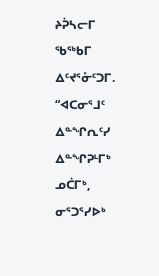ᔨᕉᓴᓕᒥ ᖃᖅᑲᒥ ᐃᑦᔪᕐᓁᑦᑐᒥ.
“ᐊᑕᓂᕐᒧᑦ ᐃᓐᖏᕆᑦᓯ ᐃᓐᖏᕈᒻᒥᒃ ᓄᑖᒥᒃ, ᓂᕐᑐᕐᓯᐅᒃ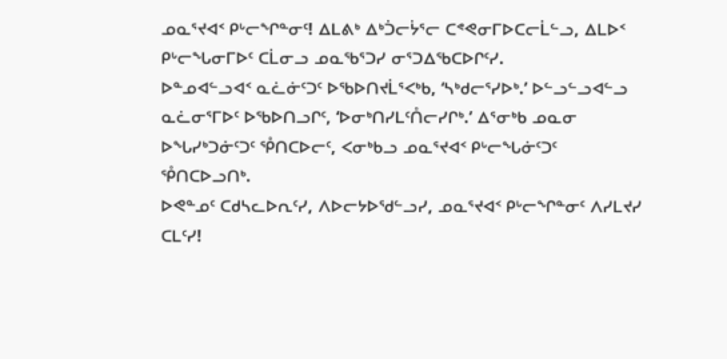ᓄᓇᕐᔪᐊᑉ ᑭᒡᓕᖏᓐᓂᑦ! ᐃᒪᕕᒃ ᐃᒃᑑᓕᔮᕐᓕ ᑕᕝᕙᓂᒥᐅᑕᓕᒫᓪᓗ, ᐃᒪᐅᑉ ᑭᒡᓕᖓᓂᒥᐅᑦ ᑕᒫᓂᓗ ᓄᓇᖃᕐᑐᓯ ᓂᕐᑐᐃᖃᑕᐅᒋᑦᓯ.
ᐅᓐᓄᐊᓪᓗᐊᑉ ᓇᓛᓃᑦᑐᑦ ᐅᖃᐅᑎᔪᒫᕐᐸᒃᑲ, ‘ᓴᒃᑯᓕᕐᓯᐅᒃ.’ ᐅᓪᓗᓪᓗᐊᓪᓗ ᓇᓛᓂᕐᒥᐅᑦ ᐅᖃᐅᑎᓗᒋᑦ, ‘ᐅᓂᒃᑎᓯᒪᑦᑍᓕᓯᒋᒃ.’ ᐃᕐᓂᒃᑲ ᓄᓇᓂ ᐅᖓᓯᒃᑐᓃᑦᑐᑦ ᕾᑎᑕᐅᓕᑦ, ᐸᓂᒃᑲᓗ ᓄᓇᕐᔪᐊᑉ ᑭᒡᓕᖓᓃᑦᑐᑦ ᕾᑎᑕᐅᓗᑎᒃ.
ᐅᕙᓐᓄᑦ ᑕᑯᓴᓚᐅᕆᑦᓯ, ᐱᐅᓕᔭᐅᖁᓪᓗᓯ, ᓄᓇᕐᔪᐊᑉ ᑭᒡᓕᖏᓐᓂᑦ ᐱᓯᒪᔪᓯ ᑕᒪᑦᓯ!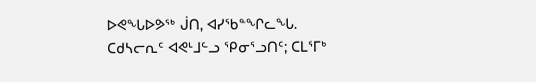ᐅᕙᖓᐅᕗᖅ ᒎᑎ, ᐊᓯᖃᓐᖏᓚᖓ.
ᑕᑯᓴᓕᕆᑦ ᐊᕙᒻᒧᓪᓗ ᕿᓂᕐᓗᑎᑦ; ᑕᒪᕐᒥᒃ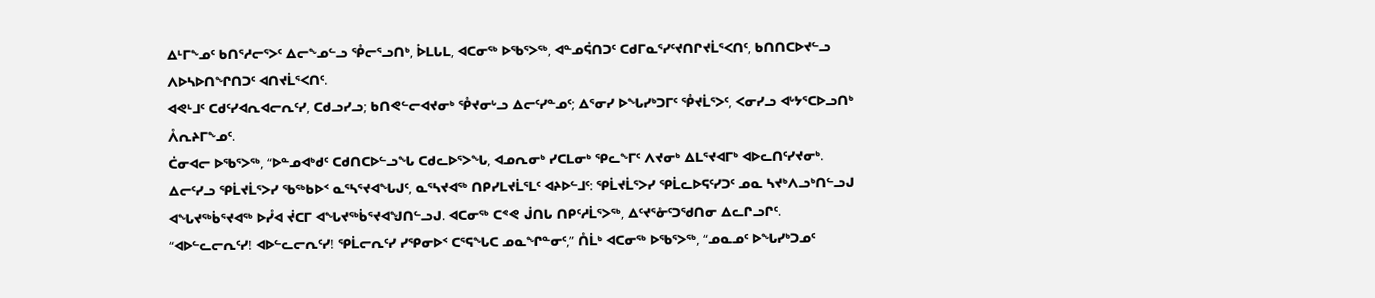ᐃᒻᒥᖕᓄᑦ ᑲᑎᕐᓱᓕᕐᐳᑦ ᐃᓕᖕᓄᓪᓗ ᕾᓕᕐᓗᑎᒃ, ᐆᒪᒐᒪ, ᐊᑕᓂᖅ ᐅᖃᕐᐳᖅ, ᐊᓐᓄᕌᑎᑐᑦ ᑕᑯᒥᓇᕐᓯᑦᔪᑎᒋᔪᒫᕐᐸᑎᑦ, ᑲᑎᑎᑕᐅᔪᓪᓗ ᐱᐅᓴᐅᑎᖏᑎᑐᑦ ᐊᑎᔪᒫᕐᐸᑎᑦ.
ᐊᕙᒻᒧᑦ ᑕᑯᑦᓯᐊᕆᐊᓕᕆᑦᓯ, ᑕᑯᓗᓯᓗ; ᑲᑎᕙᓪᓕᐊᔪᓂᒃ ᕾᔪᓂᒡᓗ ᐃᓕᑦᓯᓐᓄᑦ; ᐃᕐᓂᓯ ᐅᖓᓯᒃᑐᒥᑦ ᕾᔪᒫᕐᐳᑦ, ᐸᓂᓯᓗ ᐊᒡᔭᕐᑕᐅᓗᑎᒃ ᐰᕆᔨᒥᖕᓄᑦ.
ᑖᓂᐊᓕ ᐅᖃᕐᐳᖅ, “ᐅᓐᓄᐊᒃᑯᑦ ᑕᑯᑎᑕᐅᓪᓗᖓ ᑕᑯᓚᐅᕐᐳᖓ, ᐊᓄᕆᓂᒃ ᓯᑕᒪᓂᒃ ᕿᓚᖕᒥᑦ ᐱᔪᓂᒃ ᐃᒪᕐᔪᐊᒥᒃ ᐊᐅᓚᑎᑦᓯᔪᓂᒃ.
ᐃᓕᑦᓯᓗ ᕿᒫᔪᒫᕐᐳᓯ ᖃᖅᑲᐅᑉ ᓇᕐᓴᕐᔪᐊᖓᒍᑦ, ᓇᕐᓴᔪᐊᖅ ᑎᑭᓯᒪᔪᒫᕐᒪᑦ ᐊᔨᐅᓪᒧᑦ: ᕿᒫᔪᒫᕐᐳᓯ ᕿᒫᓚᐅᕋᑦᓯᑐᑦ ᓄᓇ ᓴᔪᒃᐱᓗᒃᑎᓪᓗᒍ ᐊᖓᔪᖅᑳᕐᔪᐊᖅ ᐅᓮᐊ ᔫᑕᒥ ᐊᖓᔪᖅᑳᕐᔪᐊᖑᑎᓪᓗᒍ. ᐊᑕᓂᖅ ᑕᕝᕙ ᒎᑎᒐ ᑎᑭᑦᓱᒫᕐᐳᖅ, ᐃᑦᔪᕐᓁᑦᑐᖁᑎᓂ ᐃᓚᒋᓗᒋᑦ.
“ᐊᐅᓪᓚᓕᕆᑦᓯ! ᐊᐅᓪᓚᓕᕆᑦᓯ! ᕿᒫᓕᕆᑦᓯ ᓯᕿᓂᐅᑉ ᑕᕐᕋᖓᑕ ᓄᓇᖏᓐᓂᑦ,” ᑍᒫᒃ ᐊᑕᓂᖅ ᐅᖃᕐᐳᖅ, “ᓄᓇᓄᑦ ᐅᖓᓯᒃᑐᓄᑦ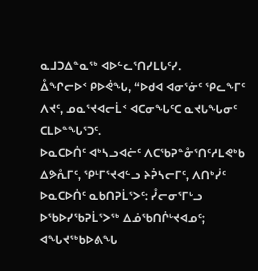ᓇᒧᑐᐃᓐᓇᖅ ᐊᐅᓪᓚᕐᑎᓯᒪᒐᑦᓯ.
ᐂᖏᓕᐅᑉ ᑭᐅᕚᖓ, “ᐅᑯᐊ ᐊᓂᕐᓃᑦ ᕿᓚᖕᒥᑦ ᐱᔪᑦ, ᓄᓇᕐᔪᐊᓕᒫᑉ ᐊᑕᓂᖓᑦᑕ ᓇᔪᒐᖓᓂᑦ ᑕᒪᐅᓐᖓᕐᑐᑦ.
ᐅᓇᑕᐅᑏᑦ ᐊᒃᓴᓗᐊᓖᑦ ᐱᑕᖃᕈᓐᓁᕐᑎᑦᓱᒪᕙᒃᑲ ᐃᕗᕅᒥᑦ, ᕿᒻᒥᕐᔪᐊᓪᓗ ᔨᕉᓴᓕᒥᑦ, ᐱᑎᒃᓰᑦ ᐅᓇᑕᐅᑏᑦ ᓇᑲᑎᕈᒫᕐᐳᑦ: ᓮᓕᓂᕐᒥᒡᓗ ᐅᖃᐅᓯᖃᕈᒫᕐᐳᖅ ᐃᓅᖃᑎᒌᒡᔪᐊᓄᑦ; ᐊᖓᔪᖅᑲᐅᕕᖓ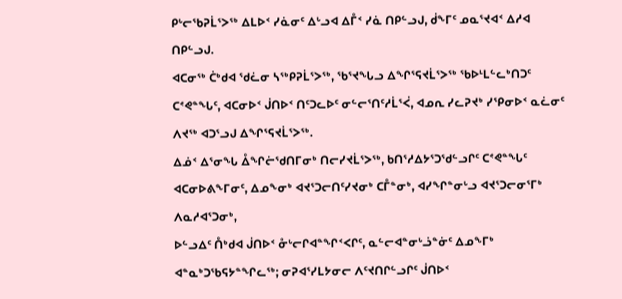ᑭᒡᓕᖃᕈᒫᕐᐳᖅ ᐃᒪᐅᑉ ᓯᓈᓂᑦ ᐃᒡᓗᐊ ᐃᒤᑉ ᓯᓈ ᑎᑭᓪᓗᒍ, ᑰᖕᒥᑦ ᓄᓇᕐᔪᐊᑉ ᐃᓱᐊ ᑎᑭᓪᓗᒍ.
ᐊᑕᓂᖅ ᑖᒃᑯᐊ ᖁᓛᓂ ᓴᖅᑭᕈᒫᕐᐳᖅ, ᖃᕐᔪᖓᓗ ᐃᖏᕐᕋᔪᒫᕐᐳᖅ ᖃᐅᒻᒪᓪᓚᒃᑎᑐᑦ ᑕᕝᕙᓐᖓᑦ, ᐊᑕᓂᐅᑉ ᒎᑎᐅᑉ ᑎᑦᑐᓚᐅᑦ ᓂᓪᓕᕐᑎᑦᓱᒫᕐᐹ, ᐊᓄᕆ ᓯᓚᕈᔪᒃ ᓯᕿᓂᐅᑉ ᓇᓛᓂᑦ ᐱᔪᖅ ᐊᑐᕐᓗᒍ ᐃᖏᕐᕋᔪᒫᕐᐳᖅ.
ᐃᓅᑉ ᐃᕐᓂᖓ ᐂᖏᓖᖁᑎᒥᓂᒃ ᑎᓕᓯᔪᒫᕐᐳᖅ, ᑲᑎᕐᓱᐃᔭᕐᑐᖁᓪᓗᒋᑦ ᑕᕝᕙᓐᖓᑦ ᐊᑕᓂᐅᕕᖕᒥᓂᑦ, ᐃᓄᖕᓂᒃ ᐊᔪᕐᑐᓕᑎᑦᓯᔪᓂᒃ ᑕᒤᓐᓂᒃ, ᐊᓯᖏᓐᓂᒡᓗ ᐊᔪᕐᑐᓕᓂᕐᒥᒃ ᐱᓇᓱᐊᕐᑐᓂᒃ,
ᐅᓪᓗᐃᑦ ᑍᒃᑯᐊ ᒎᑎᐅᑉ ᓁᒡᓕᒋᐊᓐᖏᑉᐸᒋᑦ, ᓇᓪᓕᐊᓐᓂᒡᓘᓐᓃᑦ ᐃᓄᖕᒥᒃ ᐊᓐᓇᒃᑐᖃᕋᔭᓐᖏᓚᖅ; ᓂᕈᐊᕐᓯᒪᔭᓂᓕ ᐱᑦᔪᑎᒋᓪᓗᒋᑦ ᒎᑎᐅᑉ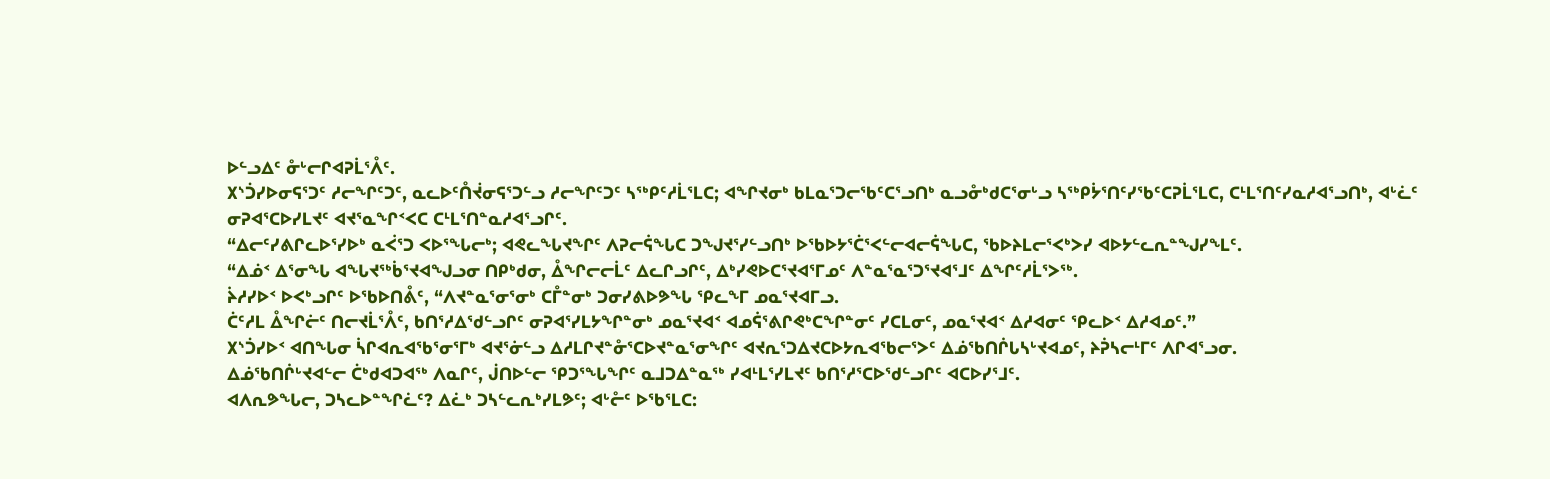ᐅᓪᓗᐃᑦ ᓁᒡᓕᒋᐊᕈᒫᕐᐰᑦ.
᙭ᔅᑑᓯᐅᓂᕋᕐᑐᑦ ᓱᓕᖏᑦᑐᑦ, ᓇᓚᐅᑦᑍᔫᓂᕋᕐᑐᓪᓗ ᓱᓕᖏᑦᑐᑦ ᓴᖅᑭᑦᓱᒫᕐᒪᑕ; ᐊᖏᔪᓂᒃ ᑲᒪᓇᕐᑐᓕᖃᑦᑕᕐᓗᑎᒃ ᓇᓗᓁᒃᑯᑕᕐᓂᒡᓗ ᓴᖅᑭᔮᕐᑎᑦᓯᖃᑦᑕᕈᒫᕐᒪᑕ, ᑕᒻᒪᕐᑎᑦᓯᓇᓱᐊᕐᓗᑎᒃ, ᐊᒡᓛᑦ ᓂᕈᐊᕐᑕᐅᓯᒪᔪᑦ ᐊᔪᕐᓇᖏᑉᐸᑕ ᑕᒻᒪᕐᑎᓐᓇᓱᐊᕐᓗᒋᑦ.
“ᐃᓕᑦᓯᕕᒋᓚᐅᕐᓯᐅᒃ ᓇᐹᕐᑐ ᐸᐅᕐᖓᓕᒃ; ᐊᕙᓚᖓᔪᖏᑦ ᐱᕈᓕᕌᖓᑕ ᑐᖑᔪᕐᓯᓪᓗᑎᒃ ᐅᖃᐅᔭᕐᑖᕐᐸᓪᓕᐊᓕᕌᖓᑕ, ᖃᐅᔨᒪᓕᕐᐸᒃᐳᓯ ᐊᐅᔭᓪᓚᕆᓐᖑᓯᖕᒪᑦ.
“ᐃᓅᑉ ᐃᕐᓂᖓ ᐊᖓᔪᖅᑳᕐᔪᐊᖑᓗᓂ ᑎᑭᒃᑯᓂ, ᐂᖏᓕᓕᒫᑦ ᐃᓚᒋᓗᒋᑦ, ᐃᒃᓯᕙᐅᑕᕐᔪᐊᕐᒥᓄᑦ ᐱᓐᓇᕐᓇᕐᑐᕐᔪᐊᕐᒧᑦ ᐃᖏᑦᓱᒫᕐᐳᖅ.
ᔩᓱᓯᐅᑉ ᐅᐸᒃᓗᒋᑦ ᐅᖃᐅᑎᕔᑦ, “ᐱᔪᓐᓇᕐᓂᕐᓂᒃ ᑕᒤᓐᓂᒃ ᑐᓂᓯᕕᐅᕗᖓ ᕿᓚᖕᒥ ᓄᓇᕐᔪᐊᒥᓗ.
ᑖᑦᓱᒪ ᐂᖏᓖᑦ ᑎᓕᔪᒫᕐᐰᑦ, ᑲᑎᕐᓱᐃᖁᓪᓗᒋᑦ ᓂᕈᐊᕐᓯᒪᔭᖏᓐᓂᒃ ᓄᓇᕐᔪᐊᑉ ᐊᓄᕌᕐᕕᒋᕙᒃᑕᖏᓐᓂᑦ ᓯᑕᒪᓂᑦ, ᓄᓇᕐᔪᐊᑉ ᐃᓱᐊᓂᑦ ᕿᓚᐅᑉ ᐃᓱᐊᓄᑦ.”
᙭ᔅᑑᓯᐅᑉ ᐊᑎᖓᓂ ᓵᒋᐊᕆᐊᖃᕐᓂᕐᒥᒃ ᐊᔪᕐᓃᓪᓗ ᐃᓱᒪᒋᔪᓐᓁᕐᑕᐅᔪᓐᓇᕐᓂᖏᑦ ᐊᔪᕆᕐᑐᐃᔪᑕᐅᔭᕆᐊᖃᓕᕐᐳᑦ ᐃᓅᖃᑎᒌᒐᓴᒡᔪᐊᓄᑦ, ᔨᕉᓴᓕᒻᒥᑦ ᐱᒋᐊᕐᓗᓂ.
ᐃᓅᖃᑎᒌᒡᔪᐊᓪᓕ ᑖᒃᑯᐊᑐᐊᖅ ᐱᓇᒋᑦ, ᒎᑎᐅᓪᓕ ᕿᑐᕐᖓᖏᑦ ᓇᒧᑐᐃᓐᓇᖅ ᓯᐊᒻᒪᕐᓯᒪᔪᑦ ᑲᑎᕐᓱᕐᑕᐅᖁᓪᓗᒋᑦ ᐊᑕᐅᓯᕐᒧᑦ.
ᐊᐱᕆᕗᖓᓕ, ᑐᓴᓚᐅᓐᖏᓛᑦ? ᐃᓛᒃ ᑐᓴᓪᓚᕆᒃᓯᒪᕗᑦ; ᐊᒡᓔᑦ ᐅᖃᕐᒪᑕ: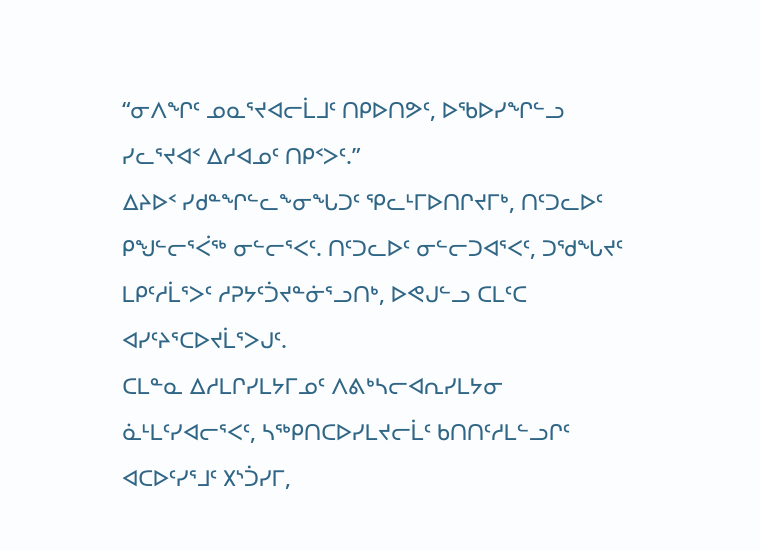“ᓂᐱᖏᑦ ᓄᓇᕐᔪᐊᓕᒫᒧᑦ ᑎᑭᐅᑎᕗᑦ, ᐅᖃᐅᓯᖏᓪᓗ ᓯᓚᕐᔪᐊᑉ ᐃᓱᐊᓄᑦ ᑎᑭᑉᐳᑦ.”
ᐃᔨᐅᑉ ᓯᑯᓐᖏᓪᓚᖕᓂᖓᑐᑦ ᕿᓚᒻᒥᐅᑎᒋᔪᒥᒃ, ᑎᑦᑐᓚᐅᑦ ᑭᖑᓪᓕᕐᐹᖅ ᓂᓪᓕᕐᐸᑦ. ᑎᑦᑐᓚᐅᑦ ᓂᓪᓕᑐᐊᕐᐸᑦ, ᑐᖁᖓᔪᑦ ᒪᑭᑦᓱᒫᕐᐳᑦ ᓱᕈᔭᑦᑑᔪᓐᓃᕐᓗᑎᒃ, ᐅᕙᒍᓪᓗ ᑕᒪᑦᑕ ᐊᓯᑦᔨᕐᑕᐅᔪᒫᕐᐳᒍᑦ.
ᑕᒪᓐᓇ ᐃᓱᒪᒋᓯᒪᔭᒥᓄᑦ ᐱᕕᒃᓴᓕᐊᕆᓯᒪᔭᓂ ᓈᒻᒪᑦᓯᐊᓕᕐᐸᑦ, ᓴᖅᑭᑎᑕᐅᓯᒪᔪᓕᒫᑦ ᑲᑎᑎᑦᓱᒪᓪᓗᒋᑦ ᐊᑕᐅᑦᓯᕐᒧᑦ ᙭ᔅᑑᓯᒥ,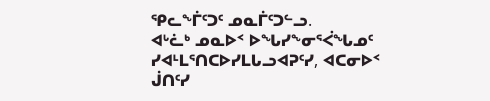ᕿᓚᖕᒦᑦᑐᑦ ᓄᓇᒦᑦᑐᓪᓗ.
ᐊᒡᓛᒃ ᓄᓇᐅᑉ ᐅᖓᓯᖕᓂᕐᐹᖓᓄᑦ ᓯᐊᒻᒪᕐᑎᑕᐅᓯᒪᒐᓗᐊᕈᑦᓯ, ᐊᑕᓂᐅᑉ ᒎᑎᑦᓯ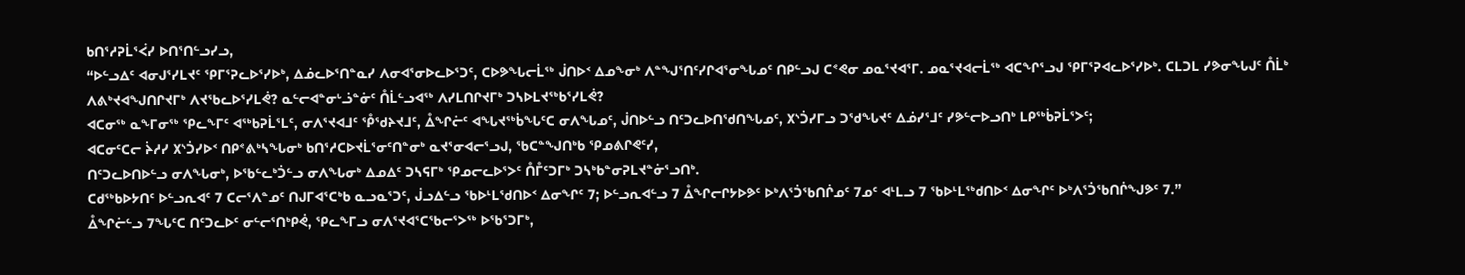ᑲᑎᕐᓱᕈᒫᕐᐹᓯ ᐅᑎᕐᑎᓪᓗᓯᓗ,
“ᐅᓪᓗᐃᑦ ᐊᓂᒍᕐᓯᒪᔪᑦ ᕿᒥᕐᕈᓚᐅᕐᓯᐅᒃ, ᐃᓅᓚᐅᕐᑎᓐᓇᓯ ᐱᓂᐊᕐᓂᐅᓚᐅᕐᑐᑦ, ᑕᐅᕗᖓᓕᒫᖅ ᒎᑎᐅᑉ ᐃᓄᖕᓂᒃ ᐱᓐᖑᕐᑎᑦᓯᒋᐊᕐᓂᖓᓄᑦ ᑎᑭᓪᓗᒍ ᑕᕝᕙᓂ ᓄᓇᕐᔪᐊᕐᒥ. ᓄᓇᕐᔪᐊᓕᒫᖅ ᐊᑕᖏᕐᓗᒍ ᕿᒥᕐᕈᐊᓚᐅᕐᓯᐅᒃ. ᑕᒪᑐᒪ ᓯᕗᓂᖓᒍᑦ ᑍᒫᒃ ᐱᕕᒃᔪᐊᖑᑎᒋᔪᒥᒃ ᐱᔪᖃᓚᐅᕐᓯᒪᕚ? ᓇᓪᓕᐊᓐᓂᒡᓘᓐᓃᑦ ᑍᒫᓪᓗᐊᖅ ᐱᓯᒪᑎᒋᔪᒥᒃ ᑐᓴᐅᒪᔪᖅᑲᕐᓯᒪᕚ?
ᐊᑕᓂᖅ ᓇᖕᒥᓂᖅ ᕿᓚᖕᒥᑦ ᐊᖅᑲᕈᒫᕐᒪᑦ, ᓂᐱᕐᔪᐊᒧᑦ ᕾᖁᔨᔪᒧᑦ, ᐂᖏᓖᑦ ᐊᖓᔪᖅᑳᖓᑦᑕ ᓂᐱᖓᓄᑦ, ᒎᑎᐅᓪᓗ ᑎᑦᑐᓚᐅᑎᖁᑎᖓᓄᑦ, ᙭ᔅᑑᓯᒥᓗ ᑐᖁᖓᔪᑦ ᐃᓅᓯᕐᒧᑦ ᓯᕗᓪᓕᐅᓗᑎᒃ ᒪᑭᖅᑳᕈᒫᕐᐳᑦ;
ᐊᑕᓂᑦᑕᓕ ᔩᓱᓯ ᙭ᔅᑑᓯᐅᑉ ᑎᑭᕝᕕᒃᓴᖓᓂᒃ ᑲᑎᕐᓱᑕᐅᔪᒫᕐᓂᑦᑎᓐᓂᒃ ᓇᔪᕐᓂᐊᓕᕐᓗᒍ, ᖃᑕᓐᖑᑎᒃᑲ ᕿᓄᕕᒋᕙᑦᓯ,
ᑎᑦᑐᓚᐅᑎᐅᓪᓗ ᓂᐱᖓᓂᒃ, ᐅᖃᓪᓚᒃᑑᓪᓗ ᓂᐱᖓᓂᒃ ᐃᓄᐃᑦ ᑐᓴᕋᒥᒃ ᕿᓄᓕᓚᐅᕐᐳᑦ ᑍᒤᑦᑐᒥᒃ ᑐᓴᒃᑲᓐᓂᕈᒪᔪᓐᓃᕐᓗᑎᒃ.
ᑕᑯᖅᑲᐅᔭᑎᑦ ᐅᓪᓗᕆᐊᑦ 7 ᑕᓕᕐᐱᓐᓄᑦ ᑎᒍᒥᐊᕐᑕᒃᑲ ᓇᓗᓇᕐᑐᑦ, ᒎᓗᐃᓪᓗ ᖃᐅᒻᒪᖁᑎᐅᑉ ᐃᓂᖏᑦ 7; ᐅᓪᓗᕆᐊᓪᓗ 7 ᐂᖏᓕᒋᔭᐅᕗᑦ ᐅᒃᐱᕐᑑᖃᑎᒌᓄᑦ 7ᓄᑦ ᐊᒻᒪᓗ 7 ᖃᐅᒻᒪᖅᑯᑎᐅᑉ ᐃᓂᖏᑦ ᐅᒃᐱᕐᑑᖃᑎᒌᖑᕗᑦ 7.”
ᐂᖏᓖᓪᓗ 7ᖓᑦᑕ ᑎᑦᑐᓚᐅᑦ ᓂᓪᓕᕐᑎᒃᑭᕚ, ᕿᓚᖕᒥᓗ ᓂᐱᕐᔪᐊᕐᑕᖃᓕᕐᐳᖅ ᐅᖃᕐᑐᒥᒃ,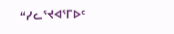“ᓯᓚᕐᔪᐊᕐᒥᐅᑦ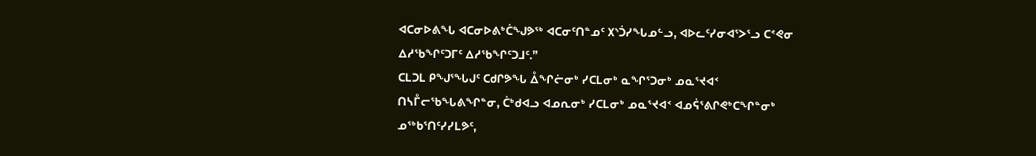ᐊᑕᓂᐅᕕᖓ ᐊᑕᓂᐅᕕᒃᑖᖑᕗᖅ ᐊᑕᓂᑦᑎᓐᓄᑦ ᙭ᔅᑑᓯᖓᓄᓪᓗ, ᐊᐅᓚᑦᓯᓂᐊᕐᐳᕐᓗ ᑕᕝᕙᓂ ᐃᓱᖃᖏᑦᑐᒥᑦ ᐃᓱᖃᖏᑦᑐᒧᑦ.”
ᑕᒪᑐᒪ ᑭᖑᕐᖓᒍᑦ ᑕᑯᒋᕗᖓ ᐂᖏᓖᓂᒃ ᓯᑕᒪᓂᒃ ᓇᖏᕐᑐᓂᒃ ᓄᓇᕐᔪᐊᑉ ᑎᓴᒤᓕᖃᖓᕕᖏᓐᓂ, ᑖᒃᑯᐊᓗ ᐊᓄᕆᓂᒃ ᓯᑕᒪᓂᒃ ᓄᓇᕐᔪᐊᑉ ᐊᓄᕌᕐᕕᒋᕙᒃᑕᖏᓐᓂᒃ ᓄᖅᑲᕐᑎᑦᓯᓯᒪᕗᑦ,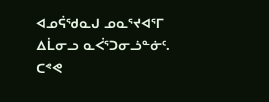ᐊᓄᕌᖁᓇᒍ ᓄᓇᕐᔪᐊᕐᒥ ᐃᒫᓂᓗ ᓇᐹᕐᑐᓂᓘᓐᓃᑦ.
ᑕᕝᕙ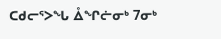ᑕᑯᓕᕐᐳᖓ ᐂᖏᓖᓂᒃ 7ᓂᒃ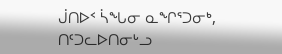ᒎᑎᐅᑉ ᓵᖓᓂ ᓇᖏᕐᑐᓂᒃ, ᑎᑦᑐᓚᐅᑎᓂᒡᓗ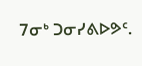7ᓂᒃ ᑐᓂᓯᕕᐅᕗᑦ.